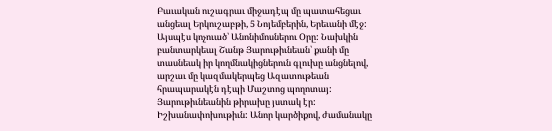Բաւական ուշագրաւ միջադէպ մը պատահեցաւ անցեալ Երկուշաբթի, 5 Նոյեմբերին, Երեւանի մէջ: Այսպէս կոչուած՝ Անոնիմոսներու Օրը: Նախկին բանտարկեալ Շանթ Յարութիւնեան՝ քանի մը տասնեակ իր կողմնակիցներուն գլուխը անցնելով, արշաւ մը կազմակերպեց Ազատութեան հրապարակէն դէպի Մաշտոց պողոտայ: Յարութիւնեանին թիրախը յստակ էր: Իշխանափոխութիւն: Անոր կարծիքով, ժամանակը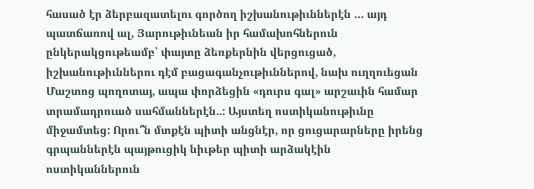հասած էր ձերբազատելու գործող իշխանութիւններէն … այդ պատճառով ալ, Յարութիւնեան իր համախոհներուն ընկերակցութեամբ՝ փայտը ձեռքերնին վերցուցած, իշխանութիւններու դէմ բացագանչութիւններով, նախ ուղղուեցան Մաշտոց պողոտայ, ապա փորձեցին «դուրս գալ» արշաւին համար տրամադրուած սահմաններէն..: Այստեղ ոստիկանութիւնը միջամտեց: Որու՞ն մտքէն պիտի անցնէր, որ ցուցարարները իրենց գրպաններէն պայթուցիկ նիւթեր պիտի արձակէին ոստիկաններուն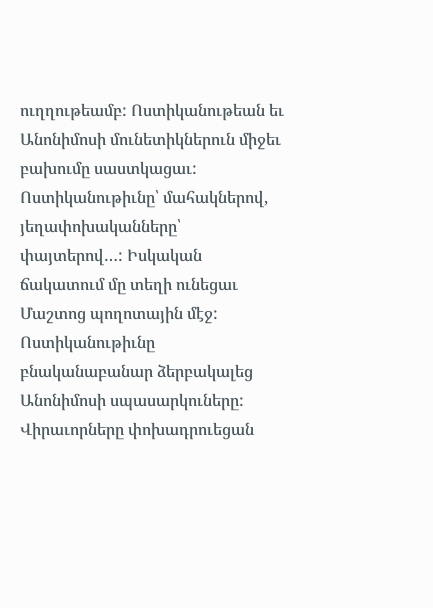ուղղութեամբ: Ոստիկանութեան եւ Անոնիմոսի մունետիկներուն միջեւ բախումը սաստկացաւ: Ոստիկանութիւնը՝ մահակներով, յեղափոխականները՝ փայտերով…: Իսկական ճակատում մը տեղի ունեցաւ Մաշտոց պողոտային մէջ: Ոստիկանութիւնը բնականաբանար ձերբակալեց Անոնիմոսի սպասարկուները: Վիրաւորները փոխադրուեցան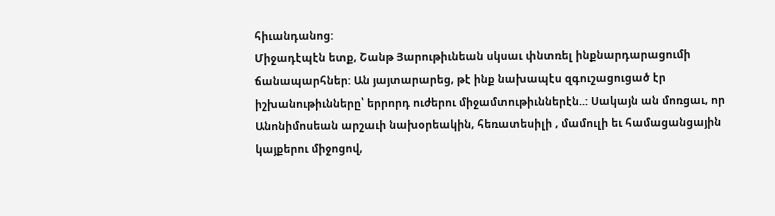հիւանդանոց:
Միջադէպէն ետք, Շանթ Յարութիւնեան սկսաւ փնտռել ինքնարդարացումի ճանապարհներ: Ան յայտարարեց, թէ ինք նախապէս զգուշացուցած էր իշխանութիւնները՝ երրորդ ուժերու միջամտութիւններէն..: Սակայն ան մոռցաւ, որ Անոնիմոսեան արշաւի նախօրեակին, հեռատեսիլի , մամուլի եւ համացանցային կայքերու միջոցով,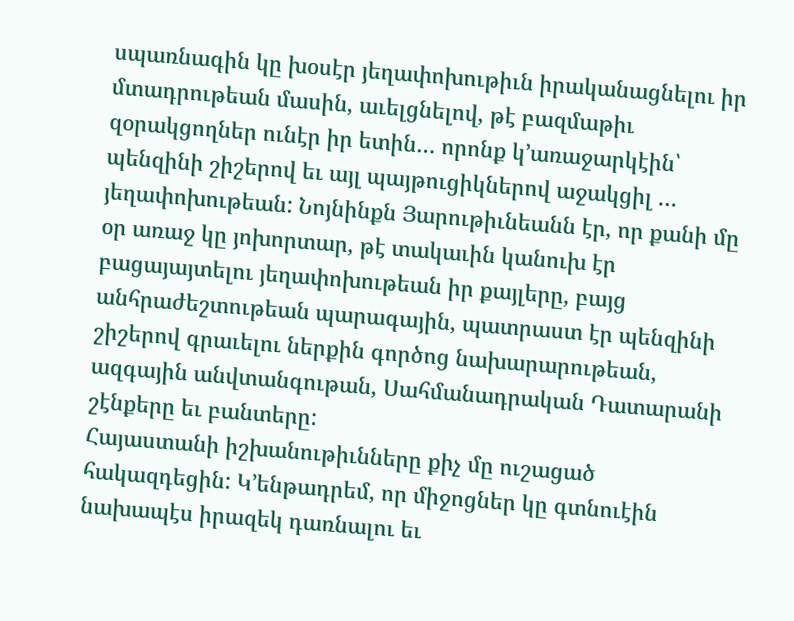սպառնագին կը խօսէր յեղափոխութիւն իրականացնելու իր մտադրութեան մասին, աւելցնելով, թէ բազմաթիւ զօրակցողներ ունէր իր ետին… որոնք կ’առաջարկէին՝ պենզինի շիշերով եւ այլ պայթուցիկներով աջակցիլ … յեղափոխութեան: Նոյնինքն Յարութիւնեանն էր, որ քանի մը օր առաջ կը յոխորտար, թէ տակաւին կանուխ էր բացայայտելու յեղափոխութեան իր քայլերը, բայց անհրաժեշտութեան պարագային, պատրաստ էր պենզինի շիշերով գրաւելու ներքին գործոց նախարարութեան, ազգային անվտանգութան, Սահմանադրական Դատարանի շէնքերը եւ բանտերը:
Հայաստանի իշխանութիւնները քիչ մը ուշացած հակազդեցին: Կ’ենթադրեմ, որ միջոցներ կը գտնուէին նախապէս իրազեկ դառնալու եւ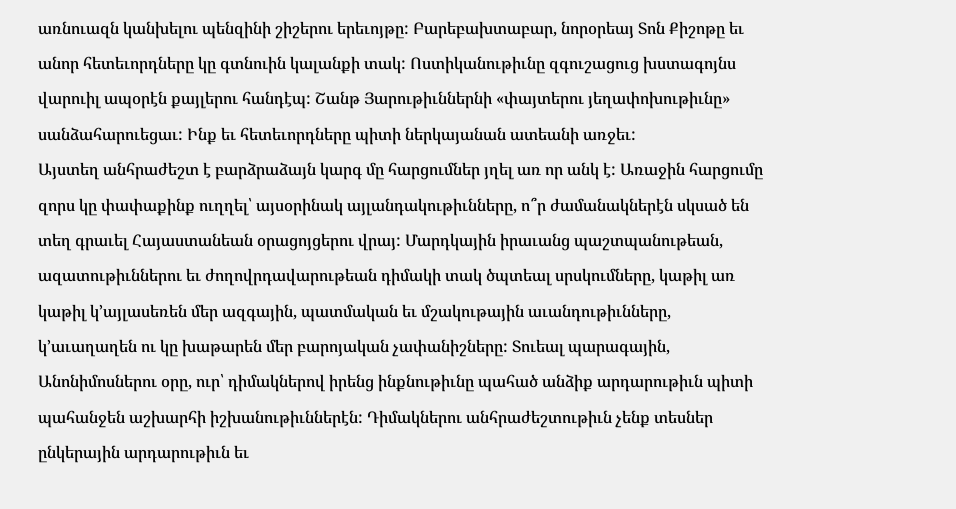առնուազն կանխելու պենզինի շիշերու երեւոյթը: Բարեբախտաբար, նորօրեայ Տոն Քիշոթը եւ անոր հետեւորդները կը գտնուին կալանքի տակ: Ոստիկանութիւնը զգուշացուց խստագոյնս վարուիլ ապօրէն քայլերու հանդէպ: Շանթ Յարութիւններնի «փայտերու յեղափոխութիւնը» սանձահարուեցաւ: Ինք եւ հետեւորդները պիտի ներկայանան ատեանի առջեւ:
Այստեղ անհրաժեշտ է բարձրաձայն կարգ մը հարցումներ յղել առ որ անկ է: Առաջին հարցումը զորս կը փափաքինք ուղղել՝ այսօրինակ այլանդակութիւնները, ո՞ր ժամանակներէն սկսած են տեղ գրաւել Հայաստանեան օրացոյցերու վրայ: Մարդկային իրաւանց պաշտպանութեան, ազատութիւններու եւ ժողովրդավարութեան դիմակի տակ ծպտեալ սրսկումները, կաթիլ առ կաթիլ կ’այլասեռեն մեր ազգային, պատմական եւ մշակութային աւանդութիւնները, կ’աւաղաղեն ու կը խաթարեն մեր բարոյական չափանիշները: Տուեալ պարագային, Անոնիմոսներու օրը, ուր՝ դիմակներով իրենց ինքնութիւնը պահած անձիք արդարութիւն պիտի պահանջեն աշխարհի իշխանութիւններէն: Դիմակներու անհրաժեշտութիւն չենք տեսներ ընկերային արդարութիւն եւ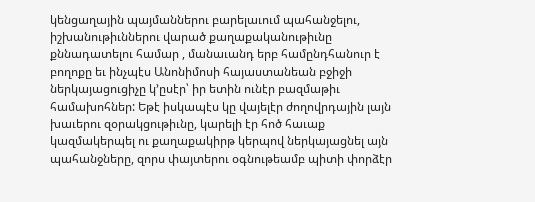կենցաղային պայմաններու բարելաւում պահանջելու, իշխանութիւններու վարած քաղաքականութիւնը քննադատելու համար , մանաւանդ երբ համընդհանուր է բողոքը եւ ինչպէս Անոնիմոսի հայաստանեան բջիջի ներկայացուցիչը կ’ըսէր՝ իր ետին ունէր բազմաթիւ համախոհներ: Եթէ իսկապէս կը վայելէր ժողովրդային լայն խաւերու զօրակցութիւնը, կարելի էր հոծ հաւաք կազմակերպել ու քաղաքակիրթ կերպով ներկայացնել այն պահանջները, զորս փայտերու օգնութեամբ պիտի փորձէր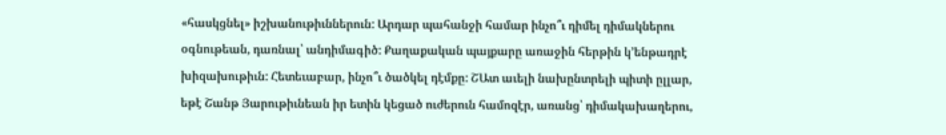«հասկցնել» իշխանութիւններուն: Արդար պահանջի համար ինչո՞ւ դիմել դիմակներու օգնութեան, դառնալ՝ անդիմագիծ: Քաղաքական պայքարը առաջին հերթին կ’ենթադրէ խիզախութիւն: Հետեւաբար, ինչո՞ւ ծածկել դէմքը: ՇԱտ աւելի նախընտրելի պիտի ըլլար, եթէ Շանթ Յարութիւնեան իր ետին կեցած ուժերուն համոզէր, առանց՝ դիմակախաղերու,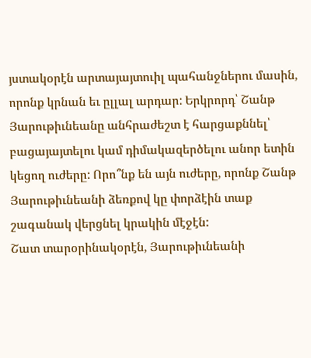յստակօրէն արտայայտուիլ պահանջներու մասին, որոնք կրնան եւ ըլլալ արդար: Երկրորդ՝ Շանթ Յարութիւնեանը անհրաժեշտ է հարցաքննել՝ բացայայտելու կամ դիմակազերծելու անոր ետին կեցող ուժերը: Որո՞նք են այն ուժերը, որոնք Շանթ Յարութիւնեանի ձեռքով կը փորձէին տաք շագանակ վերցնել կրակին մէջէն:
Շատ տարօրինակօրէն, Յարութիւնեանի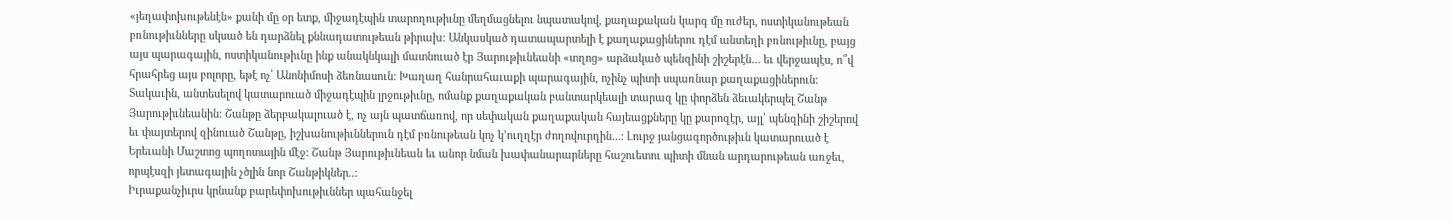«յեղափոխութենէն» քանի մը օր ետք, միջադէպին տարողութիւնը մեղմացնելու նպատակով, քաղաքական կարգ մը ուժեր, ոստիկանութեան բռնութիւնները սկսած են դարձնել քննադատութեան թիրախ: Անկասկած դատապարտելի է քաղաքացիներու դէմ անտեղի բռնութիւնը, բայց այս պարագային, ոստիկանութիւնը ինք անակնկալի մատնուած էր Յարութիւնեանի «տղոց» արձակած պենզինի շիշերէն… եւ վերջապէս, ո՞վ հրահրեց այս բոլորը, եթէ ոչ՝ Անոնիմոսի ձեռնասուն: Խաղաղ հանրահաւաքի պարագային, ոչինչ պիտի սպառնար քաղաքացիներուն:
Տակաւին, անտեսելով կատարուած միջադէպին լրջութիւնը, ոմանք քաղաքական բանտարկեալի տարազ կը փորձեն ձեւակերպել Շանթ Յարութիւնեանին: Շանթը ձերբակալուած է, ոչ այն պատճառով, որ սեփական քաղաքական հայեացքները կը քարոզէր, այլ՝ պենզինի շիշերով եւ փայտերով զինուած Շանթը, իշխանութիւններուն դէմ բռնութեան կոչ կ’ուղղէր ժողովուրդին…: Լուրջ յանցագործութիւն կատարուած է Երեւանի Մաշտոց պողոտային մէջ: Շանթ Յարութիւնեան եւ անոր նման խափանարարները հաշուետու պիտի մնան արդարութեան առջեւ, որպէսզի յետագային չծլին նոր Շանթիկներ..:
Իւրաքանչիւրս կրնանք բարեփոխութիւններ պահանջել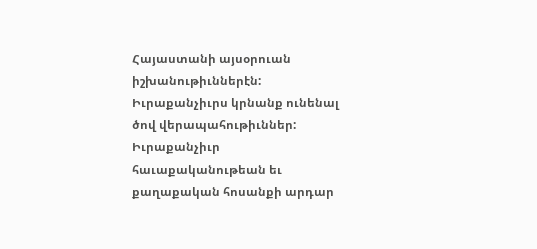Հայաստանի այսօրուան իշխանութիւններէն: Իւրաքանչիւրս կրնանք ունենալ ծով վերապահութիւններ: Իւրաքանչիւր հաւաքականութեան եւ քաղաքական հոսանքի արդար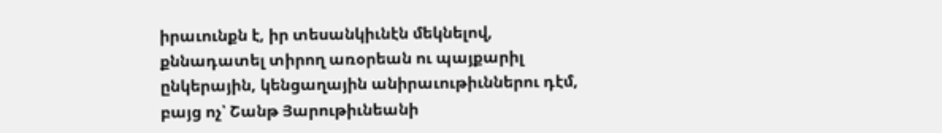իրաւունքն է, իր տեսանկիւնէն մեկնելով, քննադատել տիրող առօրեան ու պայքարիլ ընկերային, կենցաղային անիրաւութիւններու դէմ, բայց ոչ՝ Շանթ Յարութիւնեանի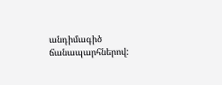անդիմագիծ ճանապարհներով: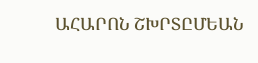ԱՀԱՐՈՆ ՇԽՐՏԸՄԵԱՆ